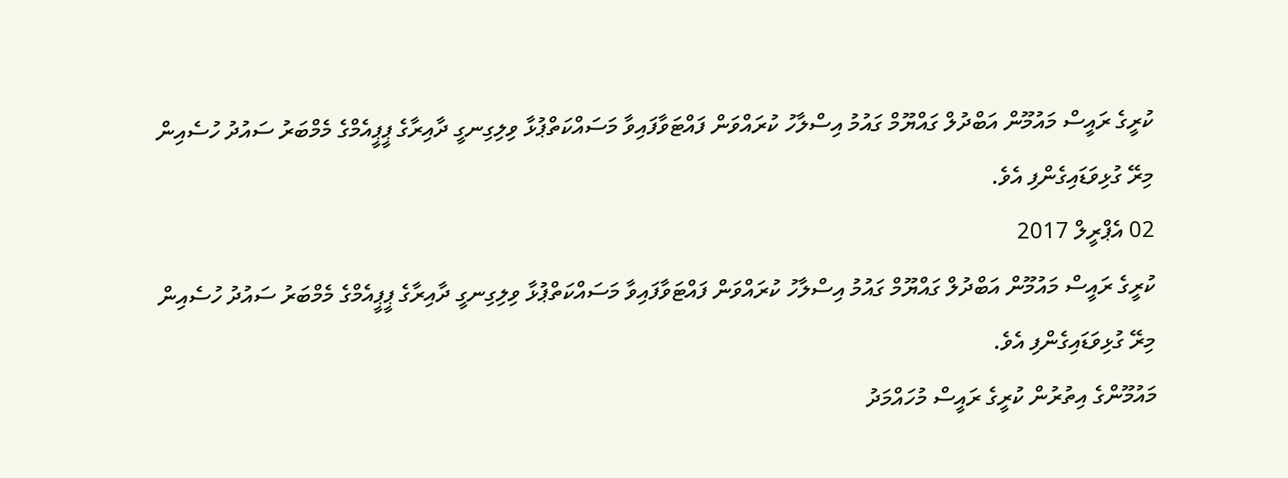ކުރީގެ ރައީސް މައުމޫން އަބްދުލް ގައްޔޫމް ގައުމު އިސްލާހު ކުރައްވަން ފައްޓަވާފައިވާ މަސައްކަތްޕުޅާ ވިލިގިނގީ ދާއިރާގެ ޕީޕީއެމްގެ މެމްބަރު ސައުދު ހުސެއިން މިރޭ ގުޅިވަޑައިގެންފި އެވެ.
02 އެޕްރީލް 2017
ކުރީގެ ރައީސް މައުމޫން އަބްދުލް ގައްޔޫމް ގައުމު އިސްލާހު ކުރައްވަން ފައްޓަވާފައިވާ މަސައްކަތްޕުޅާ ވިލިގިނގީ ދާއިރާގެ ޕީޕީއެމްގެ މެމްބަރު ސައުދު ހުސެއިން މިރޭ ގުޅިވަޑައިގެންފި އެވެ.
މައުމޫންގެ އިތުރުން ކުރީގެ ރައީސް މުހައްމަދު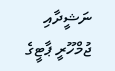ނަޝީދާއި ޖުމްހޫރީ ޕާޓީގެ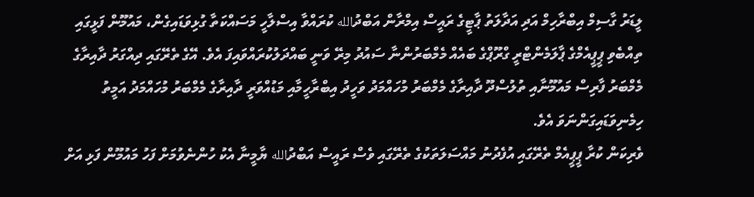ލީޑަރު ގާސިމް އިބްރާހިމް އަދި އަދާލަތު ޕާޓީގެ ރައީސް އިމްރާން އަބްދުالله ކުރައްވާ އިސްލާހީ މަސައްކަތާ ގުޅިވަޑައިގެން، މައުމޫން ފަޅީގައި ތިއްބެވި ޕީޕީއެމްގެ ޕާލަމެންޓްރީ ގްރޫޕްގެ ބައެއް މެމްބަރުންނާ ސައުދު މިރޭ ވަނީ ބައްދަލުކުރައްވައިފަ އެވެ. އޭގެ ތެރޭގައި ދިއްގަރު ދާއިރާގެ މެމްބަރު ފާރިސް މައުމޫނާއި ތުލުސްދޫ ދާއިރާގެ މެމްބަރު މުހައްމަދު ވަހީދު އިބްރާހީމާއި މަޑުއްވަރީ ދާއިރާގެ މެމްބަރު މުހައްމަދު އަމީތު ހިމެނިވަޑައިގަންނަވަ އެވެ.
ވެރިކަން ކުރާ ޕީޕީއެމް ތެރޭގައި އުފެދުނު މައްސަލަތަކުގެ ތެރޭގައި ވެސް ރައީސް އަބްދުالله ޔާމީނާ އެކު ހުންނެވުމަށް ފަހު މައުމޫން ފަޅި އަށް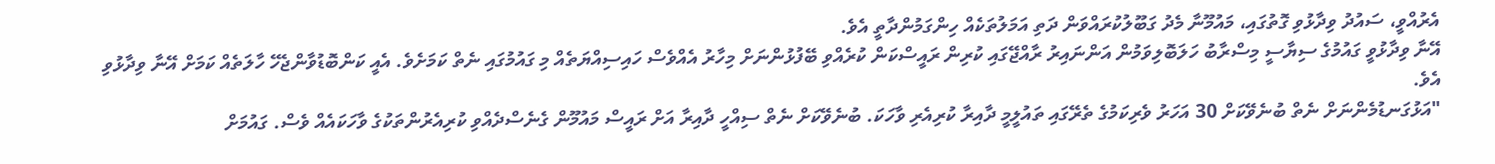އެރުއްވީ، ސައުދު ވިދާޅުވި ގޮތުގައި، މައުމޫނާ މެދު ގަބޫލުކުރައްވަން ދަތި އަމަލުތަކެއް ހިންގަމުންދާތީ އެވެ.
އޭނާ ވިދާޅުވީ ގައުމުގެ ސިޔާސީ މިސްރާބު ހަލަބޮލިވަމުން އަންނައިރު ރާއްޖޭގައި ކުރިން ރައީސްކަން ކުރެއްވި ބޭފުޅުންނަށް މިހާރު އެއްވެސް ހައިސިއްޔަތެއް މި ގައުމުގައި ނެތް ކަމަށެވެ. އެއީ ކަންބޮޑުވާންޖެހޭ ހާލަތެއް ކަމަށް އޭނާ ވިދާޅުވި އެވެ.
"އަޅުގަނޑުމެންނަށް ނެތް ބުނެވޭކަށް 30 އަހަރު ވެރިކަމުގެ ތެރޭގައި ތައުލީމީ ދާއިރާ ކުރިއެރި ވާހަކަ. ބުނެވޭކަށް ނެތް ސިއްހީ ދާއިރާ އަށް ރައީސް މައުމޫން ގެނެސްދެއްވި ކުރިއެރުންތަކުގެ ވާހަކައެއް ވެސް. ގައުމަށް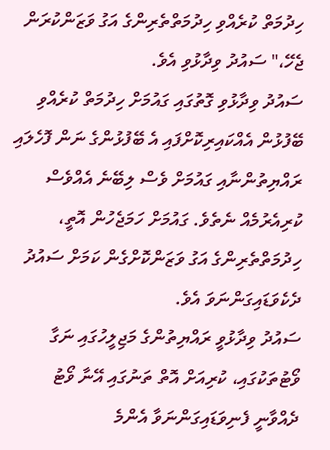ހިދުމަތް ކުރެއްވި ހިދުމަތްތެރިންގެ އަގު ވަޒަންކުރަން ޖެހޭ،" ސައުދު ވިދާޅުވި އެވެ.
ސައުދު ވިދާޅުވި ގޮތުގައި ގައުމަށް ހިދުމަތް ކުރެއްވި ބޭފުޅުން އެއްކައިރިކޮށްފައި އެ ބޭފުޅުންގެ ނަން ފޮހެލައި ރައްޔިތުންނާއި ގައުމަށް ވެސް ލިބޭނެ އެއްވެސް ކުރިއެރުމެއް ނެތެވެ. ގައުމަށް ހަމަޖެހުން އޮތީ، ހިދުމަތްތެރިންގެ އަގު ވަޒަންކޮށްގެން ކަމަށް ސައުދު ދެކެވަޑައިގަންނަވަ އެވެ.
ސައުދު ވިދާޅުވީ ރައްޔިތުންގެ މަޖިލީހުގައި ނަގާ ވޯޓުތަކުގައި، ކުރިއަށް އޮތް ތަނުގައި އޭނާ ވޯޓު ދެއްވާނީ ފެނިވަޑައިގަންނަވާ އެންމެ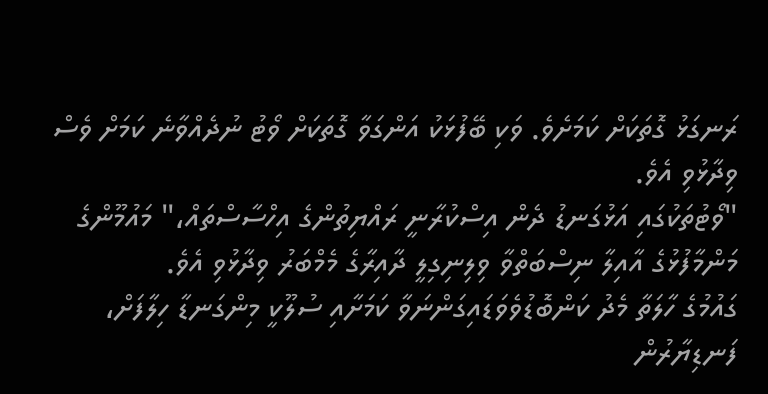ރަނގަޅު ގޮތަކަށް ކަމަށެވެ. ވަކި ބޭފުޅަކު އަންގަވާ ގޮތަކަށް ވޯޓު ނުދެއްވާނެ ކަމަށް ވެސް ވިދާޅުވި އެވެ.
"ވޯޓުތަކުގައި އަޅުގަނޑު ދެން އިސްކުރާނީ ރައްޔިތުންގެ އިހްސާސްތައް،" މައުމޫންގެ މަންމާފުޅުގެ އާއިލާ ނިސްބަތްވާ ވިލިނިގިލީ ދާއިރާގެ މެމްބަރު ވިދާޅުވި އެވެ.
ގައުމުގެ ހާލަތާ މެދު ކަންބޮޑުވެވަޑައިގަންނަވާ ކަމަށާއި ސުލޫކީ މިންގަނޑާ ހިލާފަށް، ފަނޑިޔާރުން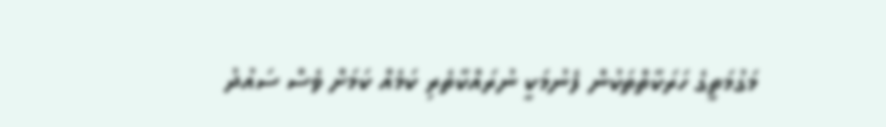މަގުމަތީގެ ހަރަކާތްތަކުން ފެނުމަކީ ނުރައްކާތެރި ކަމެއް ކަމަށް ވެސް ސައުދު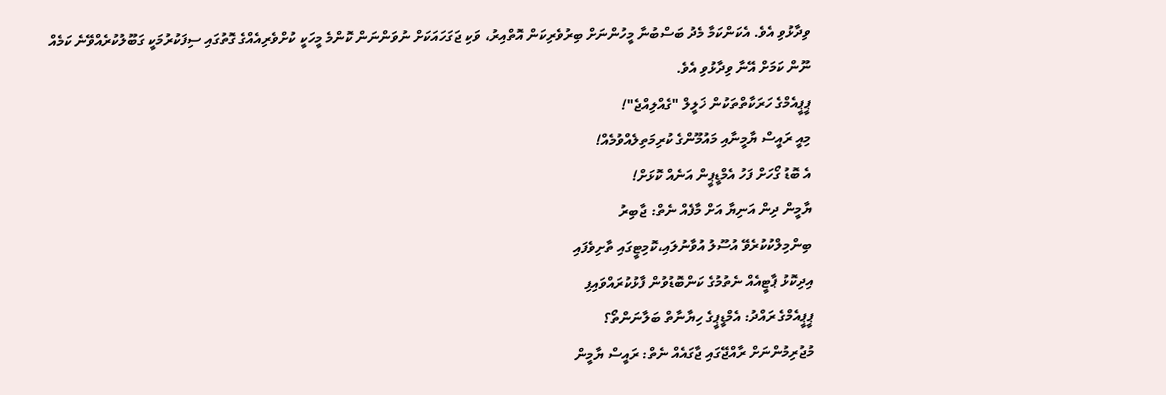ވިދާޅުވި އެވެ. އެކަންކަމާ މެދު ބަސްބުނާ މީހުންނަށް ބިރުވެރިކަން އޮތްއިރު، ވަކި ޖަގަހައަކަށް ނުވަންނަން ކޮންމެ މީހަކީ ކުށްވެރިއެއްގެ ގޮތުގައި ސިފަކުރުމަކީ ގަބޫލުކުރެއްވޭނެ ކަމެއް ނޫން ކަމަށް އޭނާ ވިދާޅުވި އެވެ.
ޕީޕީއެމްގެ ހަރަކާތްތަކުން ޚަލީލް "ގެއްލިއްޖެ"!
މިއީ ރައީސް ޔާމީނާއި މައުމޫންގެ ކުރިމަތިލެއްވުމެއް!
އެ ބޮޑު ގޯހަށް ފަހު އެމްޑީޕީން އަނެއް ކޮޅަށް!
ޔާމީން ދިން އަނިޔާ އަށް މާފެއް ނެތް: ޖާބިރު
ބިންމިލްކުކުރެވޭ އުސޫލު އުވާނުލައި،ކޮމިޓީގައި ތާށިވެފައި
އިދިކޮޅު ޕާޓީއެއް ނެތުމުގެ ކަންބޮޑުވުން ފާޅުކުރައްވައިފި
ޕީޕީއެމްގެ ރައްދު: އެމްޑީޕީގެ ހިޔާނާތް ބަލާނަންތޯ؟
މުޖުރިމުންނަށް ރާއްޖޭގައި ޖާގައެއް ނެތް: ރައީސް ޔާމީން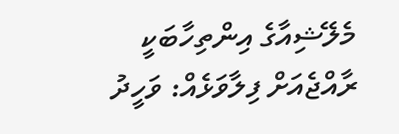މެލޭޝިއާގެ އިންތިހާބަކީ ރާއްޖެއަށް ފިލާވަޅެއް: ވަހީދު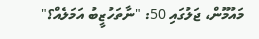މައުމޫން، ޖަލުގައި 50: "ނާތަހުޒީބު އަމަލެއް؟"